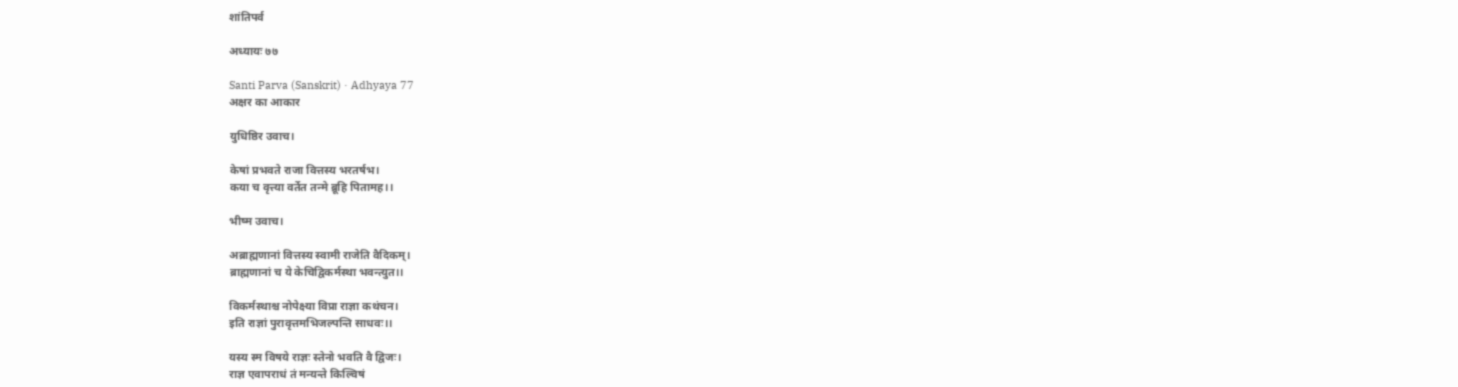शांतिपर्व

अध्यायः ७७

Santi Parva (Sanskrit) · Adhyaya 77
अक्षर का आकार

युधिष्ठिर उवाच।

केषां प्रभवते राजा वित्तस्य भरतर्षभ।
कया च वृत्त्या वर्तेत तन्मे ब्रूहि पितामह।।

भीष्म उवाच।

अब्राह्मणानां वित्तस्य स्वामी राजेति वैदिकम्।
ब्राह्मणानां च ये केचिद्विकर्मस्था भवन्त्युत।।

विकर्मस्थाश्च नोपेक्ष्या विप्रा राज्ञा कथंचन।
इति राज्ञां पुरावृत्तमभिजल्पन्ति साधवः।।

यस्य स्म विषये राज्ञः स्तेनो भवति वै द्विजः।
राज्ञ एवापराधं तं मन्यन्ते किल्विषं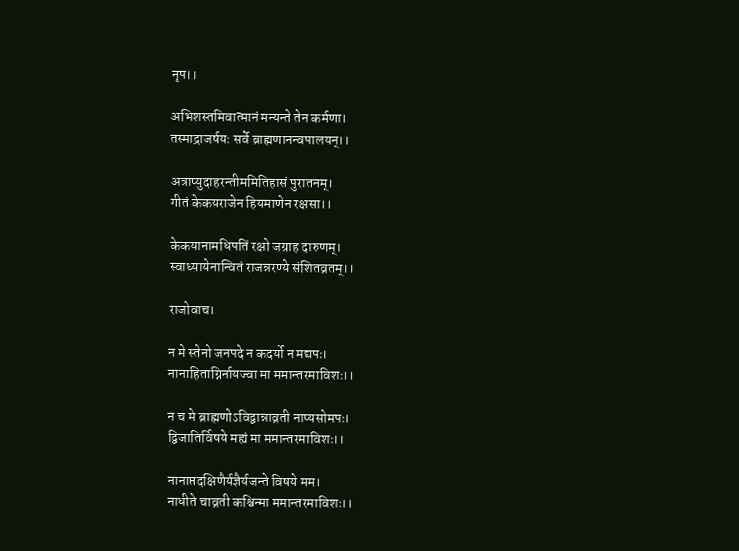नृप।।

अभिशस्तमिवात्मानं मन्यन्ते तेन कर्मणा।
तस्माद्राजर्षयः सर्वे ब्राह्मणानन्वपालयन्।।

अत्राप्युदाहरन्तीममितिहासं पुरातनम्।
गीतं केकयराजेन हियमाणेन रक्षसा।।

केकयानामधिपतिं रक्षो जग्राह दारुणम्।
स्वाध्यायेनान्वितं राजन्नरण्ये संशितव्रतम्।।

राजोवाच।

न मे स्तेनो जनपदे न कदर्यो न मद्यपः।
नानाहिताग्निर्नायज्वा मा ममान्तरमाविशः।।

न च मे ब्राह्मणोऽविद्वान्नाव्रती नाप्यसोमपः।
द्विजातिर्विषये मह्यं मा ममान्तरमाविशः।।

नानाप्तदक्षिणैर्यज्ञैर्यजन्ते विषये मम।
नाधीते चाव्रती कश्चिन्मा ममान्तरमाविशः।।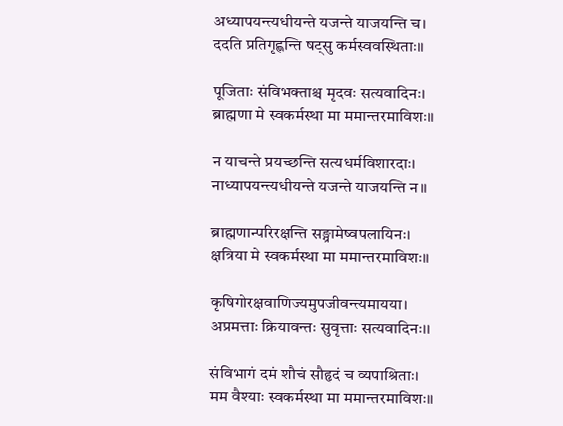अध्यापयन्त्यधीयन्ते यजन्ते याजयन्ति च।
ददति प्रतिगृह्णन्ति षट्‌सु कर्मस्ववस्थिताः।।

पूजिताः संविभक्ताश्च मृदवः सत्यवादिनः।
ब्राह्मणा मे स्वकर्मस्था मा ममान्तरमाविशः।।

न याचन्ते प्रयच्छन्ति सत्यधर्मविशारदाः।
नाध्यापयन्त्यधीयन्ते यजन्ते याजयन्ति न।।

ब्राह्मणान्परिरक्षन्ति सङ्ग्रामेष्वपलायिनः।
क्षत्रिया मे स्वकर्मस्था मा ममान्तरमाविशः।।

कृषिगोरक्षवाणिज्यमुपजीवन्त्यमायया।
अप्रमत्ताः क्रियावन्तः सुवृत्ताः सत्यवादिनः।।

संविभागं दमं शौचं सौहृदं च व्यपाश्रिताः।
मम वैश्याः स्वकर्मस्था मा ममान्तरमाविशः।।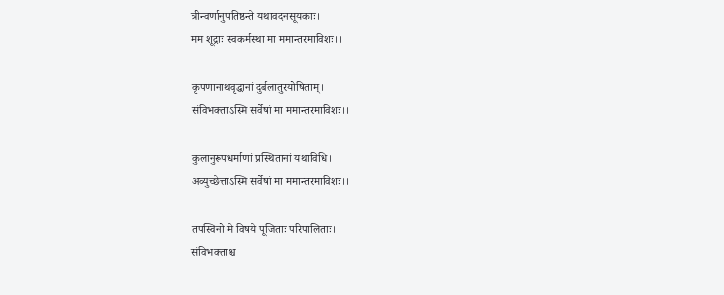त्रीन्वर्णानुपतिष्ठन्ते यथावदनसूयकाः।
मम शूद्राः स्वकर्मस्था मा ममान्तरमाविशः।।

कृपणानाथवृद्धानां दुर्बलातुरयोषिताम्।
संविभक्ताऽस्मि सर्वेषां मा ममान्तरमाविशः।।

कुलानुरूपधर्माणां प्रस्थितानां यथाविधि।
अव्युच्छेत्ताऽस्मि सर्वेषां मा ममान्तरमाविशः।।

तपस्विनो मे विषये पूजिताः परिपालिताः।
संविभक्ताश्च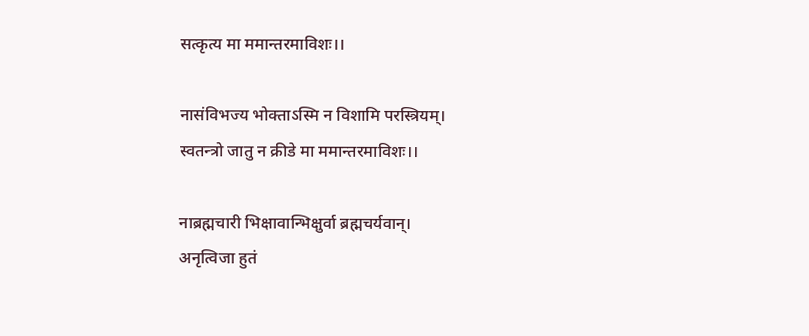सत्कृत्य मा ममान्तरमाविशः।।

नासंविभज्य भोक्ताऽस्मि न विशामि परस्त्रियम्।
स्वतन्त्रो जातु न क्रीडे मा ममान्तरमाविशः।।

नाब्रह्मचारी भिक्षावान्भिक्षुर्वा ब्रह्मचर्यवान्।
अनृत्विजा हुतं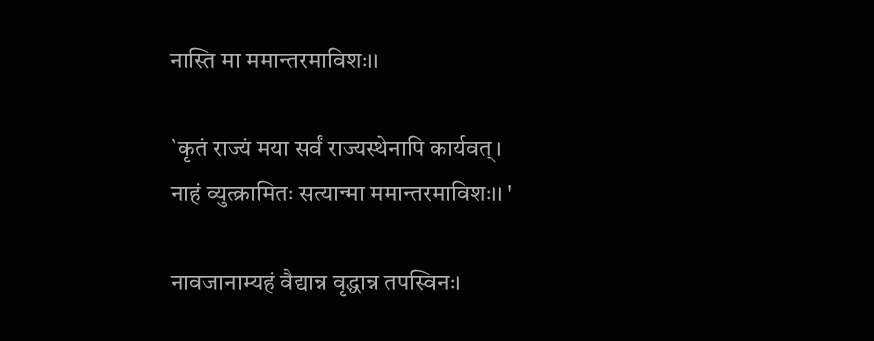नास्ति मा ममान्तरमाविशः।।

`कृतं राज्यं मया सर्वं राज्यस्थेनापि कार्यवत्।
नाहं व्युत्क्रामितः सत्यान्मा ममान्तरमाविशः।। '

नावजानाम्यहं वैद्यान्न वृद्धान्न तपस्विनः।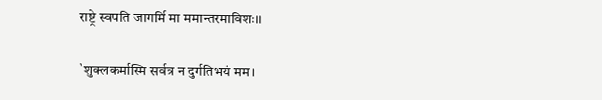राष्ट्रे स्वपति जागर्मि मा ममान्तरमाविशः।।

`शुक्लकर्मास्मि सर्वत्र न दुर्गतिभयं मम।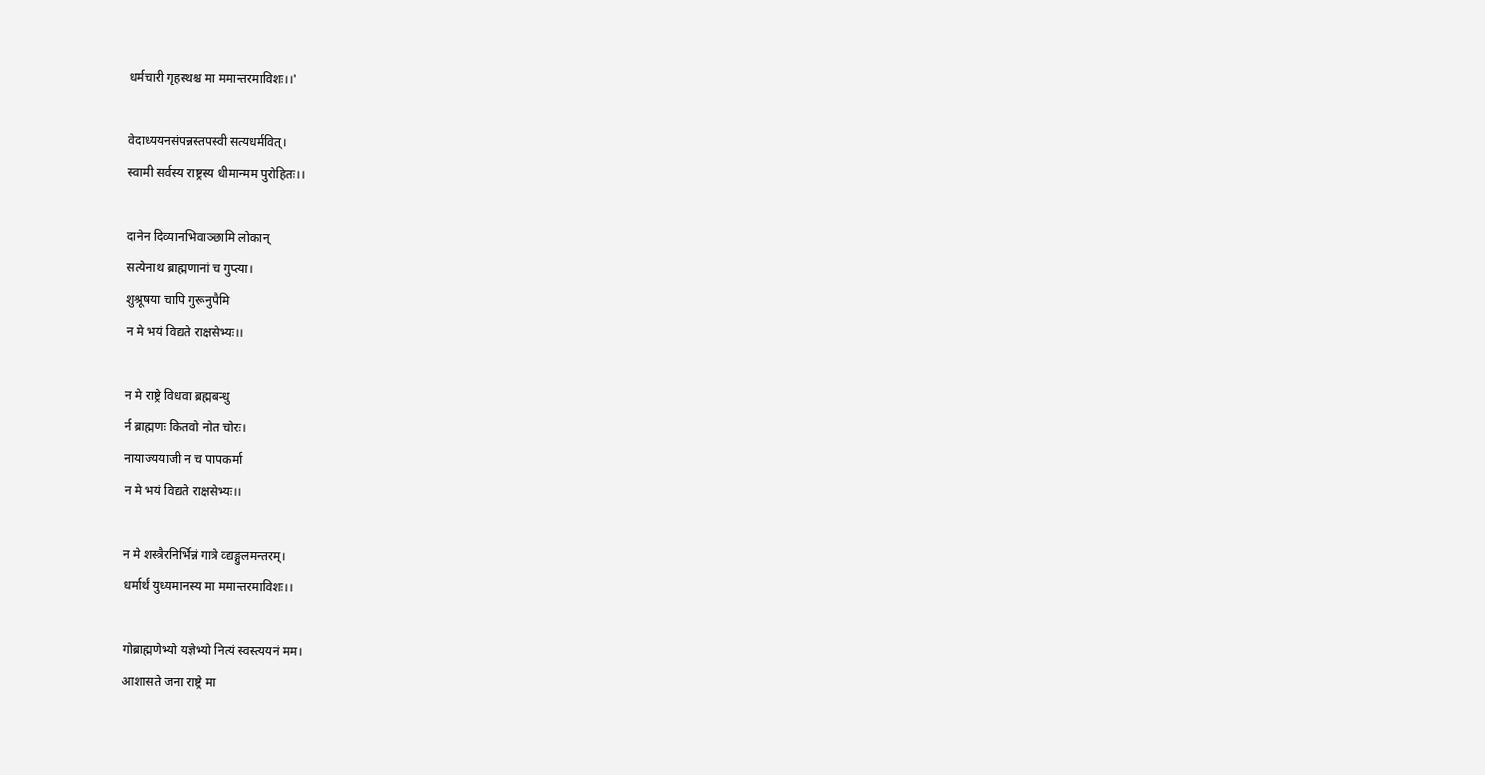धर्मचारी गृहस्थश्च मा ममान्तरमाविशः।।'

वेदाध्ययनसंपन्नस्तपस्वी सत्यधर्मवित्।
स्वामी सर्वस्य राष्ट्रस्य धीमान्मम पुरोहितः।।

दानेन दिव्यानभिवाञ्छामि लोकान्
सत्येनाथ ब्राह्मणानां च गुप्त्या।
शुश्रूषया चापि गुरूनुपैमि
न मे भयं विद्यते राक्षसेभ्यः।।

न मे राष्ट्रे विधवा ब्रह्मबन्धु
र्न ब्राह्मणः कितवो नोत चोरः।
नायाज्ययाजी न च पापकर्मा
न मे भयं विद्यते राक्षसेभ्यः।।

न मे शस्त्रैरनिर्भिन्नं गात्रे व्द्यङ्गुलमन्तरम्।
धर्मार्थं युध्यमानस्य मा ममान्तरमाविशः।।

गोब्राह्मणेभ्यो यज्ञेभ्यो नित्यं स्वस्त्ययनं मम।
आशासते जना राष्ट्रे मा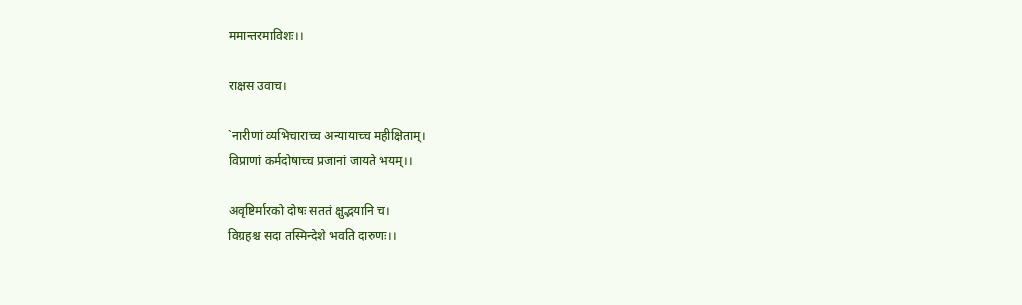ममान्तरमाविशः।।

राक्षस उवाच।

`नारीणां व्यभिचाराच्च अन्यायाच्च महीक्षिताम्।
विप्राणां कर्मदोषाच्च प्रजानां जायते भयम्।।

अवृष्टिर्मारको दोषः सततं क्षुद्भयानि च।
विग्रहश्च सदा तस्मिन्देशे भवति दारुणः।।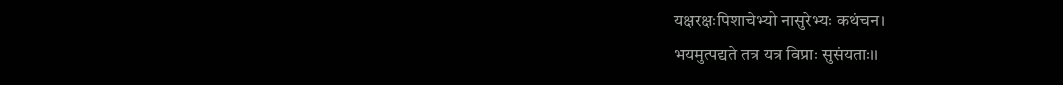यक्षरक्षःपिशाचेभ्यो नासुरेभ्यः कथंचन।
भयमुत्पद्यते तत्र यत्र विप्राः सुसंयताः।।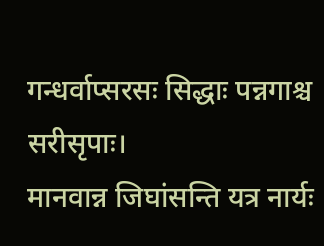गन्धर्वाप्सरसः सिद्धाः पन्नगाश्च सरीसृपाः।
मानवान्न जिघांसन्ति यत्र नार्यः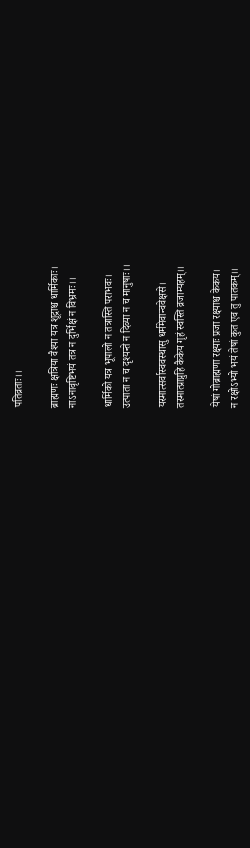पतिव्रताः।।

ब्राह्मणः क्षत्रिया वैश्या यत्र शूद्राश्च धार्मिकाः।
नाऽनावृष्टिभयं तत्र न दुर्भिक्षं न विभ्रमः।।

धार्मिको यत्र भूपालो न तत्रास्ति पराभवः।
उत्पाता न च दृश्यन्ते न दिव्या न च मानुषाः।।

यस्मात्सर्वास्ववस्थासु धर्ममेवान्ववेक्षसे।
तस्मात्प्राप्नुहि कैकेय गृहं स्वस्ति व्रजाम्यहम्।।

येषां गोब्राह्मणा रक्ष्याः प्रजा रक्ष्याश्च केकय।
न रक्षोऽभ्यो भयं तेषां कुत एव तु पातकम्।।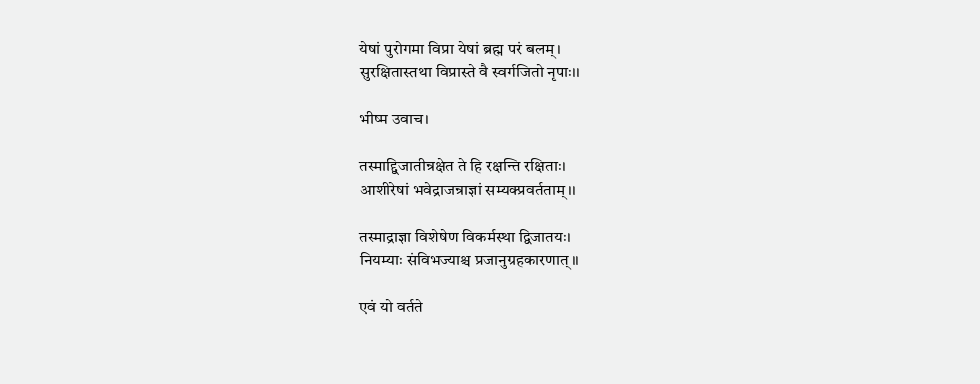येषां पुरोगमा विप्रा येषां ब्रह्म परं बलम्।
सुरक्षितास्तथा विप्रास्ते वै स्वर्गजितो नृपाः।।

भीष्म उवाच।

तस्माद्द्विजातीन्रक्षेत ते हि रक्षन्ति रक्षिताः।
आशीरेषां भवेद्राजन्राज्ञां सम्यक्प्रवर्तताम्।।

तस्माद्राज्ञा विशेषेण विकर्मस्था द्विजातयः।
नियम्याः संविभज्याश्च प्रजानुग्रहकारणात्।।

एवं यो वर्तते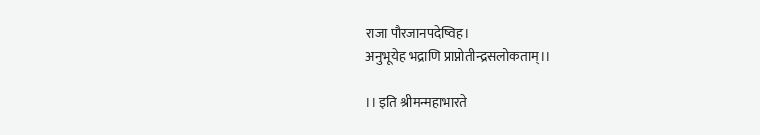राजा पौरजानपदेष्विह।
अनुभूयेह भद्राणि प्राप्नोतीन्द्रसलोकताम्।।

।। इति श्रीमन्महाभारते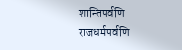शान्तिपर्वणि
राजधर्मपर्वणि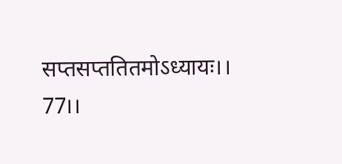सप्तसप्ततितमोऽध्यायः।। 77।।